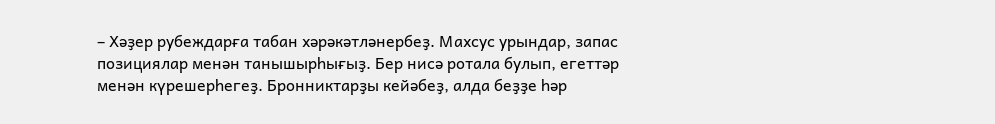– Хәҙер рубеждарға табан хәрәкәтләнербеҙ. Махсус урындар, запас позициялар менән танышырһығыҙ. Бер нисә ротала булып, егеттәр менән күрешерһегеҙ. Бронниктарҙы кейәбеҙ, алда беҙҙе һәр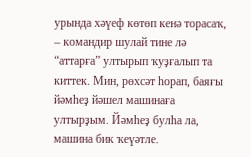урында хәүеф көтөп кенә торасаҡ, – командир шулай тине лә “аттарға” ултырып ҡуҙғалып та киттек. Мин, рөхсәт һорап, баяғы йәмһеҙ йәшел машинаға ултырҙым. Йәмһеҙ булһа ла, машина бик ҡеүәтле.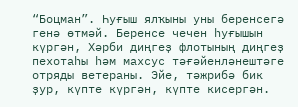“Боцман”. Һуғыш ялҡыны уны беренсегә генә өтмәй. Беренсе чечен һуғышын күргән, Хәрби диңгеҙ флотының диңгеҙ пехотаһы һәм махсус тәғәйенләнештәге отряды ветераны. Эйе, тәжрибә бик ҙур, күпте күргән, күпте кисергән.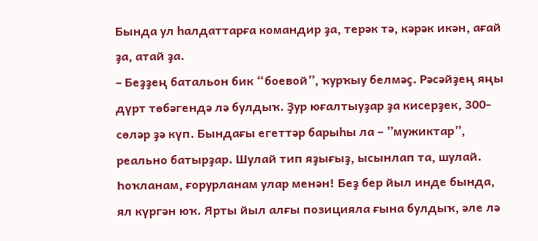Бында ул һалдаттарға командир ҙа, терәк тә, кәрәк икән, ағай ҙа, атай ҙа.
– Беҙҙең батальон бик “боевой”, ҡурҡыу белмәҫ. Рәсәйҙең яңы дүрт төбәгендә лә булдыҡ. Ҙур юғалтыуҙар ҙа кисерҙек, 300-сөләр ҙә күп. Бындағы егеттәр барыһы ла – ”мужиктар”, реально батырҙар. Шулай тип яҙығыҙ, ысынлап та, шулай. Һоҡланам, ғорурланам улар менән! Беҙ бер йыл инде бында, ял күргән юҡ. Ярты йыл алғы позицияла ғына булдыҡ, әле лә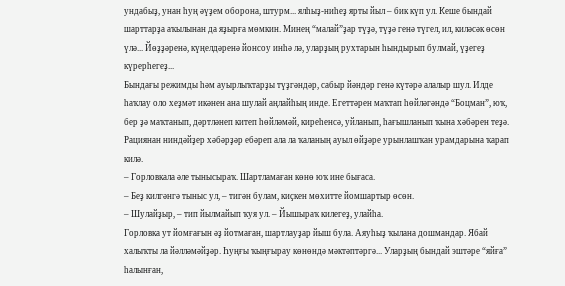ундабыҙ, унан һуң әүҙем оборона, штурм... ялһыҙ-ниһеҙ ярты йыл – бик күп ул. Кеше бындай шарттарҙа аҡылынан да яҙырға мөмкин. Минең “малай”ҙар түҙә, түҙә генә түгел, ил, киләсәк өсөн үлә... Йөҙҙәренә, күңелдәренә йонсоу инһә лә, уларҙың рухтарын һындырып булмай, үҙегеҙ күрерһегеҙ...
Бындағы режимды һәм ауырлыҡтарҙы түҙгәндәр, сабыр йәндәр генә күтәрә алалыр шул. Илде һаҡлау оло хеҙмәт икәнен ана шулай аңлайһың инде. Егеттәрен маҡтап һөйләгәндә “Боцман”, юҡ, бер ҙә маҡтанып, дәртләнеп китеп һөйләмәй, киреһенсә, уйланып, һағышланып ҡына хәбәрен теҙә. Рациянан ниндәйҙер хәбәрҙәр ебәреп ала ла ҡаланың ауыл өйҙәре урынлашҡан урамдарына ҡарап килә.
– Горловкала әле тынысыраҡ. Шартламаған көнө юҡ ине бығаса.
– Беҙ килгәнгә тыныс ул, – тигән булам, киҫкен мөхитте йомшартыр өсөн.
– Шулайҙыр, – тип йылмайып ҡуя ул. – Йышыраҡ килегеҙ, улайһа.
Горловка ут йомғағын әҙ йотмаған, шартлауҙар йыш була. Аяуһыҙ ҡылана дошмандар. Ябай халыҡты ла йәлләмәйҙәр. Һуңғы ҡыңғырау көнөндә мәктәптәргә... Уларҙың бындай эштәре “яйға” һалынған,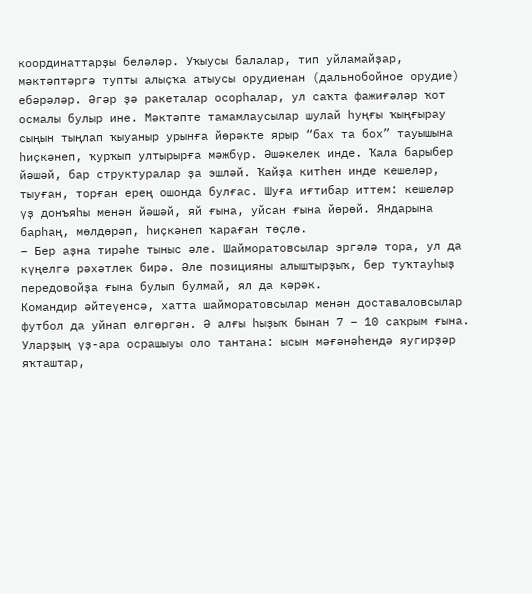координаттарҙы беләләр. Уҡыусы балалар, тип уйламайҙар, мәктәптәргә тупты алыҫҡа атыусы орудиенан (дальнобойное орудие) ебәрәләр. Әгәр ҙә ракеталар осорһалар, ул саҡта фажиғәләр ҡот осмалы булыр ине. Мәктәпте тамамлаусылар шулай һуңғы ҡыңғырау сыңын тыңлап ҡыуаныр урынға йөрәкте ярыр “бах та бох” тауышына һиҫкәнеп, ҡурҡып ултырырға мәжбүр. Әшәкелек инде. Ҡала барыбер йәшәй, бар структуралар ҙа эшләй. Ҡайҙа китһен инде кешеләр, тыуған, торған ерең ошонда булғас. Шуға иғтибар иттем: кешеләр үҙ донъяһы менән йәшәй, яй ғына, уйсан ғына йөрөй. Яндарына барһаң, мөлдөрәп, һиҫкәнеп ҡараған төҫлө.
– Бер аҙна тирәһе тыныс әле. Шайморатовсылар эргәлә тора, ул да күңелгә рәхәтлек бирә. Әле позицияны алыштырҙыҡ, бер туҡтауһыҙ передовойҙа ғына булып булмай, ял да кәрәк.
Командир әйтеүенсә, хатта шайморатовсылар менән доставаловсылар футбол да уйнап өлгөргән. Ә алғы һыҙыҡ бынан 7 – 10 саҡрым ғына. Уларҙың үҙ-ара осрашыуы оло тантана: ысын мәғәнәһендә яугирҙәр яҡташтар,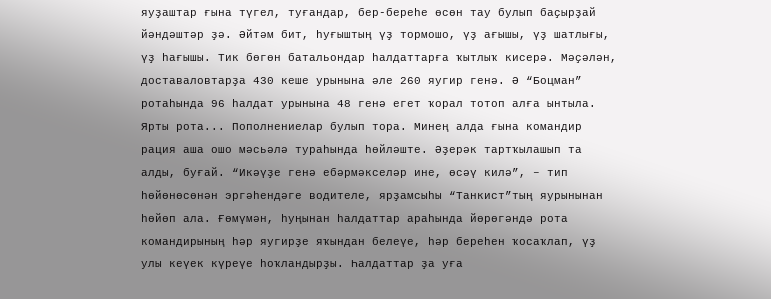яуҙаштар ғына түгел, туғандар, бер-береһе өсөн тау булып баҫырҙай йәндәштәр ҙә. Әйтәм бит, һуғыштың үҙ тормошо, үҙ ағышы, үҙ шатлығы, үҙ һағышы. Тик бөгөн батальондар һалдаттарға ҡытлыҡ кисерә. Мәҫәлән, доставаловтарҙа 430 кеше урынына әле 260 яугир генә. Ә “Боцман” ротаһында 96 һалдат урынына 48 генә егет ҡорал тотоп алға ынтыла. Ярты рота... Пополнениелар булып тора. Минең алда ғына командир рация аша ошо мәсьәлә тураһында һөйләште. Әҙерәк тартҡылашып та алды, буғай. “Икәүҙе генә ебәрмәкселәр ине, өсәү килә”, – тип һөйөнөсөнән эргәһендәге водителе, ярҙамсыһы “Танкист”тың яурынынан һөйөп ала. Ғөмүмән, һуңынан һалдаттар араһында йөрөгәндә рота командирының һәр яугирҙе яҡындан белеүе, һәр береһен ҡосаҡлап, үҙ улы кеүек күреүе һоҡландырҙы. Һалдаттар ҙа уға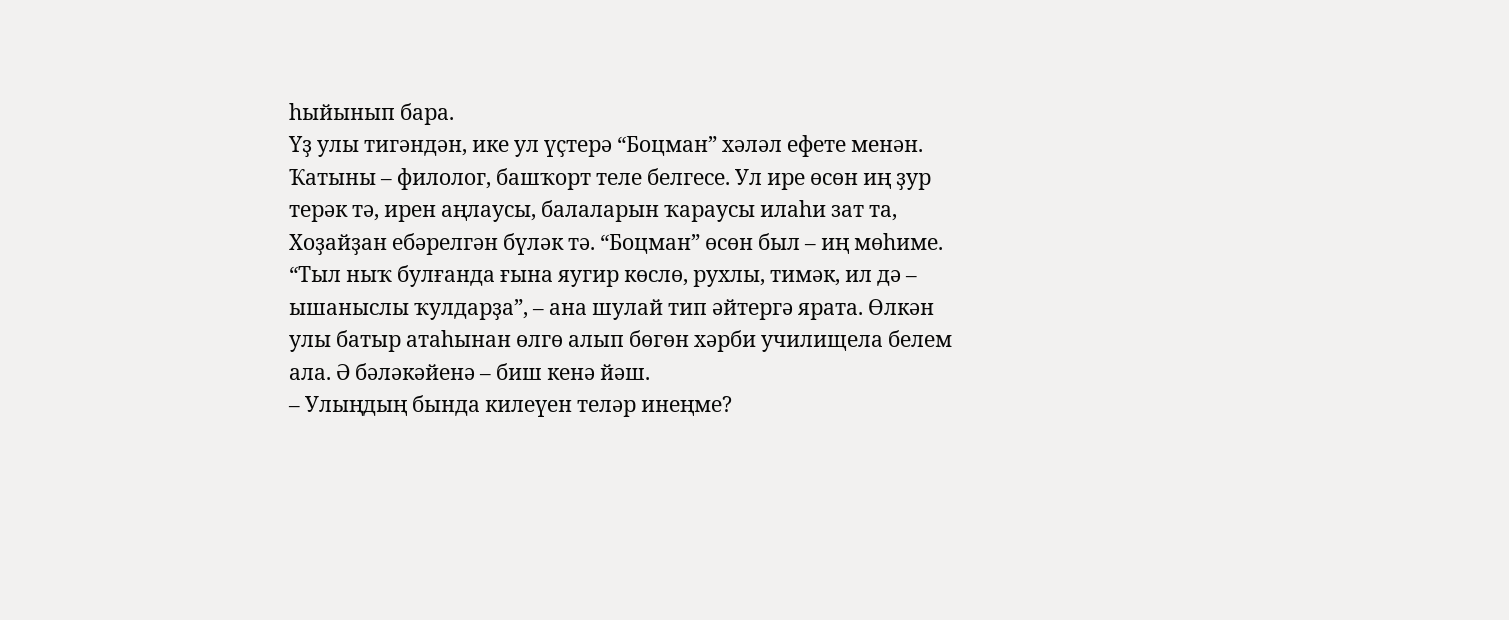һыйынып бара.
Үҙ улы тигәндән, ике ул үҫтерә “Боцман” хәләл ефете менән. Ҡатыны – филолог, башҡорт теле белгесе. Ул ире өсөн иң ҙур терәк тә, ирен аңлаусы, балаларын ҡараусы илаһи зат та, Хоҙайҙан ебәрелгән бүләк тә. “Боцман” өсөн был – иң мөһиме. “Тыл ныҡ булғанда ғына яугир көслө, рухлы, тимәк, ил дә – ышаныслы ҡулдарҙа”, – ана шулай тип әйтергә ярата. Өлкән улы батыр атаһынан өлгө алып бөгөн хәрби училищела белем ала. Ә бәләкәйенә – биш кенә йәш.
– Улыңдың бында килеүен теләр инеңме?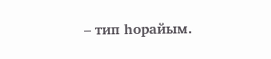– тип һорайым.